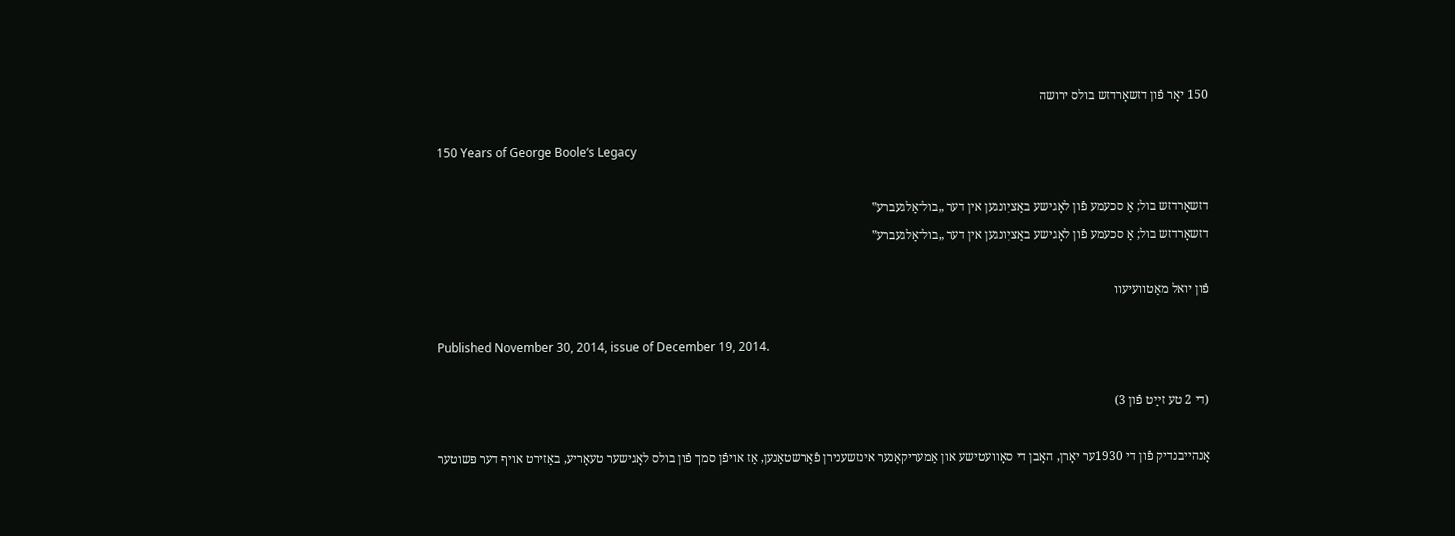150 יאָר פֿון דזשאָרדזש בולס ירושה

150 Years of George Boole‘s Legacy

דזשאָרדזש בול; אַ סכעמע פֿון לאָגישע באַציִונגען אין דער „בול־אַלגעברע‟
דזשאָרדזש בול; אַ סכעמע פֿון לאָגישע באַציִונגען אין דער „בול־אַלגעברע‟

פֿון יואל מאַטוועיעוו

Published November 30, 2014, issue of December 19, 2014.

(די 2 טע זײַט פֿון 3)

אָנהייבנדיק פֿון די 1930ער יאָרן, האָבן די סאָוועטישע און אַמעריקאַנער אינזשענירן פֿאַרשטאַנען, אַז אויפֿן סמך פֿון בולס לאָגישער טעאָריע, באַזירט אויף דער פּשוטער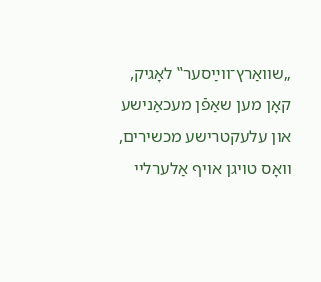„שוואַרץ־ווײַסער‟ לאָגיק, קאָן מען שאַפֿן מעכאַנישע און עלעקטרישע מכשירים, וואָס טויגן אויף אַלערליי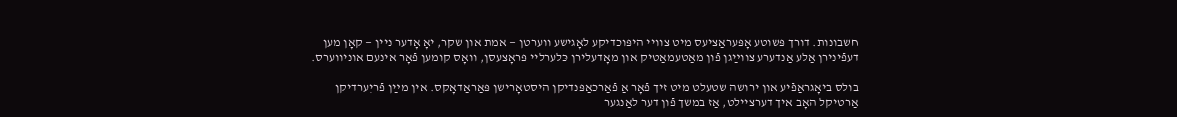חשבונות. דורך פּשוטע אָפּעראַציעס מיט צוויי היפּוכדיקע לאָגישע ווערטן — אמת און שקר, יאָ אָדער ניין — קאָן מען דעפֿינירן אַלע אַנדערע צווײַגן פֿון מאַטעמאַטיק און מאָדעלירן כּלערליי פּראָצעסן, וואָס קומען פֿאָר אינעם אוניווערס.

בולס ביאָגראַפֿיע און ירושה שטעלט מיט זיך פֿאָר אַ פֿאַרכאַפּנדיקן היסטאָרישן פּאַראַדאָקס. אין מײַן פֿריִערדיקן אַרטיקל האָב איך דערציילט, אַז במשך פֿון דער לאַנגער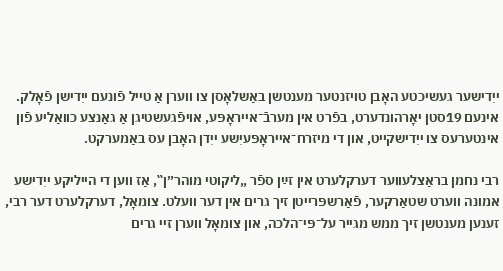ייִדישער געשיכטע האָבן טויזנטער מענטשן באַשלאָסן צו ווערן אַ טייל פֿונעם ייִדישן פֿאָלק. אינעם 19סטן יאָרהונדערט, בפֿרט אין מערבֿ־אייראָפּע, אויפֿגעשטיגן אַ גאַנצע כוואַליע פֿון אינטערעס צו ייִדישקייט, און די מיזרח־אייראָפּעיִשע ייִדן האָבן עס באַמערקט.

רבי נחמן בראַצלעווער דערקלערט אין זײַן ספֿר „ליקוטי מוהר״ן‟, אַז ווען די הייליקע ייִדישע אמונה ווערט שטאַרקער, פֿאַרשפּרייטן זיך גרים אין דער וועלט. צומאָל, דערקלערט דער רבי, זענען מענטשן זיך ממש מגייר על־פּי־הלכה, און צומאָל ווערן זיי גרים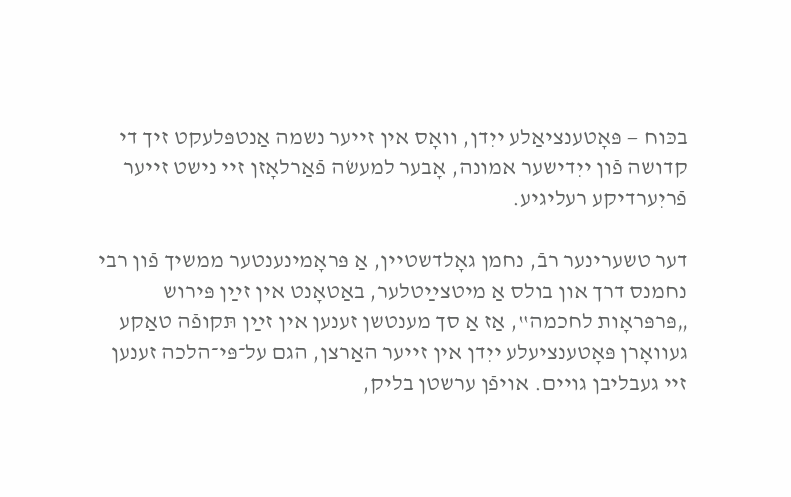בכּוח — פּאָטענציאַלע ייִדן, וואָס אין זייער נשמה אַנטפּלעקט זיך די קדושה פֿון ייִדישער אמונה, אָבער למעשׂה פֿאַרלאָזן זיי נישט זייער פֿריִערדיקע רעליגיע.

דער טשערינער רבֿ, נחמן גאָלדשטיין, אַ פּראָמינענטער ממשיך פֿון רבי נחמנס דרך און בולס אַ מיטצײַטלער, באַטאָנט אין זײַן פּירוש „פּרפּראָות לחכמה‟, אַז אַ סך מענטשן זענען אין זײַן תּקופֿה טאַקע געוואָרן פּאָטענציעלע ייִדן אין זייער האַרצן, הגם על־פּי־הלכה זענען זיי געבליבן גויים. אויפֿן ערשטן בליק,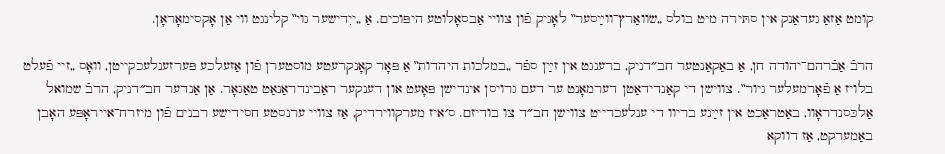קומט אַזאַ געדאַנק אין סתּירה מיט בולס „שוואַרץ־ווײַסער‟ לאָגיק פֿון צוויי אַבסאָלוטע היפּוכים. אַ „ייִדישער גוי‟ קלינגט ווי אַן אָקסימאָראָן.

הרבֿ אַבֿרהם־יהודה חן, אַ באַקאַנטער חב״דניק, ברענגט אין זײַן ספֿר „במלכות היהדות‟ אַ פּאָר קאָנקרעטע מוסטערן פֿון אַזעלכע פּערזענלעכקייטן, וואָס „זיי פֿעלט בלויז אַ פֿאָרמעלער גיור‟. צווישן די קאַנדידאַטן דערמאָנט ער דעם גרויסן אינדישן פּאָעט און דענקער ראַבינדראַנאַט טאַגאָר. אַן אַנדער חב״דניק, הרבֿ שמואל אַלכּסנדראָוו, באַטראַכט אין זײַנע בריוו די ענלעכרייט צווישן חב״ד צו בודיזם. ס׳איז מערקווירדיק, אַז צוויי ערנסטע חסידישע רבנים פֿון מיזרח־אייראָפּע האָבן באַמערקט, אַז דווקא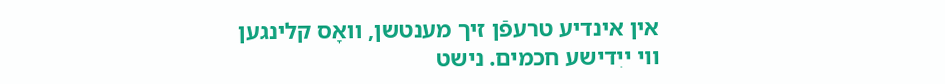אין אינדיע טרעפֿן זיך מענטשן, וואָס קלינגען ווי ייִדישע חכמים. נישט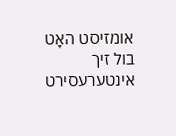אומזיסט האָט בול זיך אינטערעסירט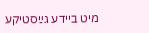מיט ביידע גײַסטיקע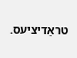טראַדיציעס.